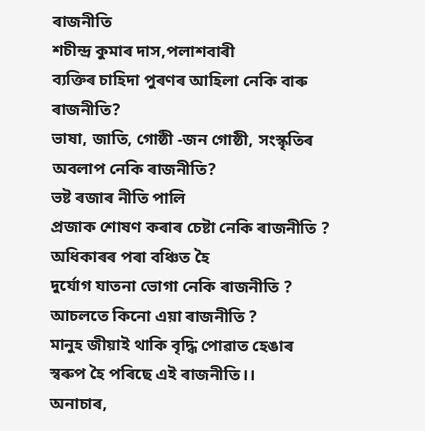ৰাজনীতি
শচীন্দ্ৰ কুমাৰ দাস,পলাশবাৰী
ব্যক্তিৰ চাহিদা পুৰণৰ আহিলা নেকি বাৰু ৰাজনীতি?
ভাষা, জাতি, গোষ্ঠী -জন গোষ্ঠী, সংস্কৃতিৰ অবলাপ নেকি ৰাজনীতি?
ভষ্ট ৰজাৰ নীতি পালি
প্ৰজাক শোষণ কৰাৰ চেষ্টা নেকি ৰাজনীতি ?
অধিকাৰৰ পৰা বঞ্চিত হৈ
দুৰ্যোগ যাতনা ভোগা নেকি ৰাজনীতি ?
আচলতে কিনো এয়া ৰাজনীতি ?
মানুহ জীয়াই থাকি বৃদ্ধি পোৱাত হেঙাৰ
স্বৰুপ হৈ পৰিছে এই ৰাজনীতি।।
অনাচাৰ,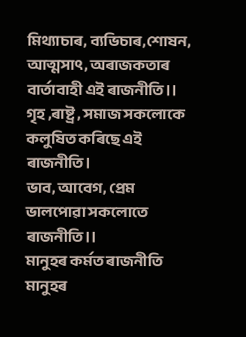মিথ্যাচাৰ, ব্যভিচাৰ,শোষন,
আত্মসাৎ, অৰাজকতাৰ বাৰ্তাবাহী এই ৰাজনীতি।।
গৃহ ,ৰাষ্ট্ৰ , সমাজ সকলোকে
কলুষিত কৰিছে এই ৰাজনীতি।
ভাব, আবেগ, প্ৰেম ভালপোৱা সকলোতে ৰাজনীতি।।
মানুহৰ কৰ্মত ৰাজনীতি
মানুহৰ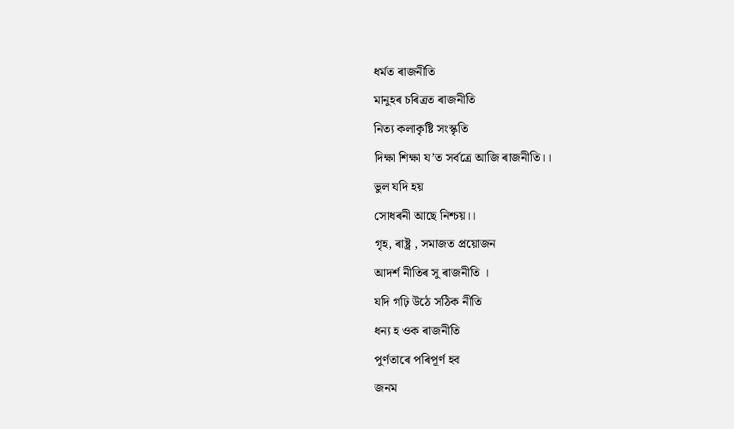ধৰ্মত ৰাজনীতি
মানুহৰ চৰিত্ৰত ৰাজনীতি
নিত্য কলাকৃষ্টি সংস্কৃতি
দিক্ষা শিক্ষা য’ত সৰ্বত্ৰে আজি ৰাজনীতি।।
ভুল যদি হয়
সোধৰনী আছে নিশ্চয়।।
গৃহ, ৰাষ্ট্ৰ , সমাজত প্ৰয়োজন
আদৰ্শ নীতিৰ সু ৰাজনীতি ।
যদি গঢ়ি উঠে সঠিক নীতি
ধন্য হ ওক ৰাজনীতি
পুৰ্ণতাৰে পৰিপূৰ্ণ হব
জনম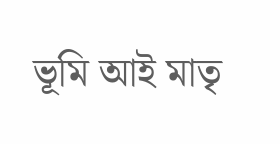ভূমি আই মাতৃ